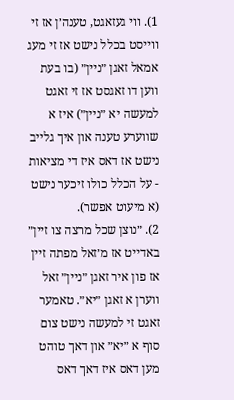1). ווי געזאגט, טענה׳ן אז זי ווייסט בכלל נישט אז זי מעג אמאל זאגן ״ניין״ (בו בעת ווען דו זאגסט אז זי זאגט למעשה יא ״ניין״) איז א שווערע טענה און איך גלייב נישט אז דאס איז די מציאות - על הכלל כולו זיכער נישט (א מיעוט אפשר).
2). ״נוצן שכל מרצה צו זיין״ באדייט אז מ׳זאל מפתה זיין אז פון איר זאגן ״ניין״ זאל ווערן א זאגן ״יא״. טאמער זאגט זי למעשה נישט צום סוף א ״יא״ און דאך טוהט מען דאס איז דאך דאס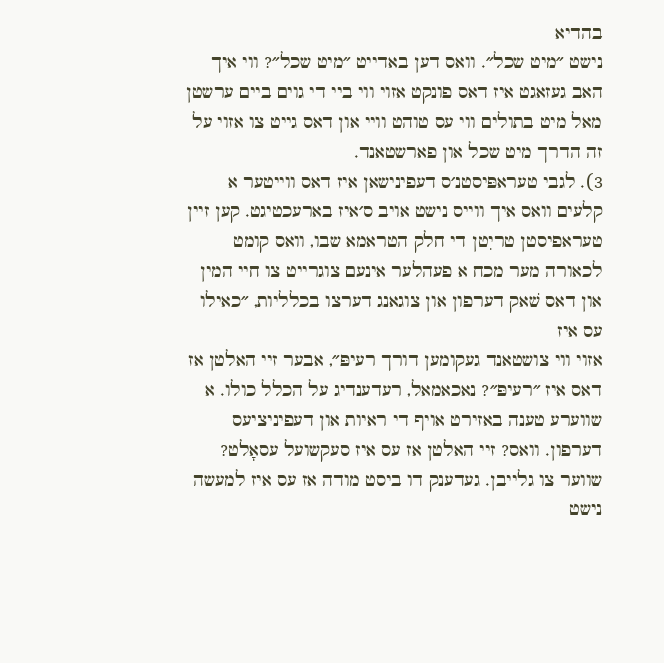בהדיא
נישט ״מיט שכל״. וואס דען באדייט ״מיט שכל״? ווי איך האב געזאגט איז דאס פונקט אזוי ווי ביי די גוים ביים ערשטן מאל מיט בתולים ווי עס טוהט וויי און דאס גייט צו אזוי על זה הדרך מיט שכל און פארשטאנד.
3). לגבי טעראפּיסטנ׳ס דעפינישאן איז דאס ווייטער א קלעים וואס איך ווייס נישט אויב ס׳איז בארעכטיגט. קען זיין טעראפיסטן טריִטן די חלק הטראמא שבו, וואס קומט לכאורה מער מכח א פעהלער אינעם צוגרייט צו חיי המין און דאס שׁאק דערפון און צוגאנג דערצו בכלליות, ״כאילו עס איז
אזוי ווי צושטאנד געקומען דורך רעיפּ״, אבער זיי האלטן אז דאס איז ״רעיפּ״? נאכאמאל, רעדענדיג על הכלל כולו. א שווערע טענה באזירט אויף די ראיות און דעפיניציעס דערפון. וואס? זיי האלטן אז עס איז סעקשועל עסאָלט? שווער צו גלייבן. געדענק דו ביסט מודה אז עס איז למעשה נישט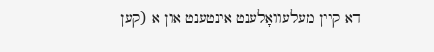דא קיין מעלעוואָלענט אינטענט און א (קען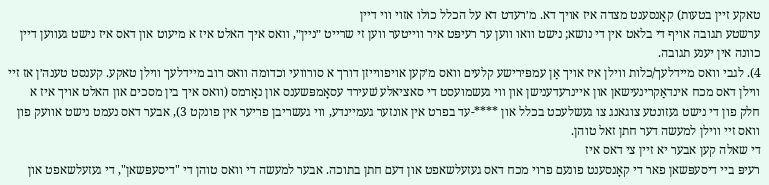טאקע זיין בטעות) קאָנסענט מצדה איז אויך דא. מ׳רעדט דא על הכלל כולו אזוי ווי דיין
ערשטע תגובה אויף די בלאט אין די נושא; נישט וואו ווען ער רעיפּט איר ווייטער ווען זי שרייט ״ניין״, וואס איך האלט איז א מיעוט און דאס איז נישט געווען דיין כוונה אין יענע תגובה.
4). לגבי וואס מיידלעך/כלות ווילן איז אויך אַן עמפּירישע קלעים וואס מ׳קען אויפווייזן דורך א סורוועי וכדומה וואס רוב מיידלעך ווילן טאקע. קענסט טענה׳ן אז זיי ווילן דאס מכח אינדאַקרינעישאן און איינרעדענישן און ווי געשמועסט די סאציאלע שׁעירד עסאָמפּשענס און נאָרמס (וואס איך בין מסכים און האלט אויך איז א חלק פון די נישט געזונטע צוגאנג צו געשלעכט בכלל און ****-עד בפרט אין אונזער געמיינדע, ווי געשריבן פריער אין פונקט 3), אבער דאס נעמט נישט אוועק פון וואס זיי ווילן למעשה דער חתן זאל טוהן.
די שאלה קען אבער יא זיין צי דאס איז
רעיפּ ביי דיסעפּשאן פאר די קאָנסענט פונעם פרוי מכח דאס געזעלשאפט און דעם חתן בתוכה. אבער למעשה די וואס טוהן די "דיסעפּשאן", די געזעלשאפט און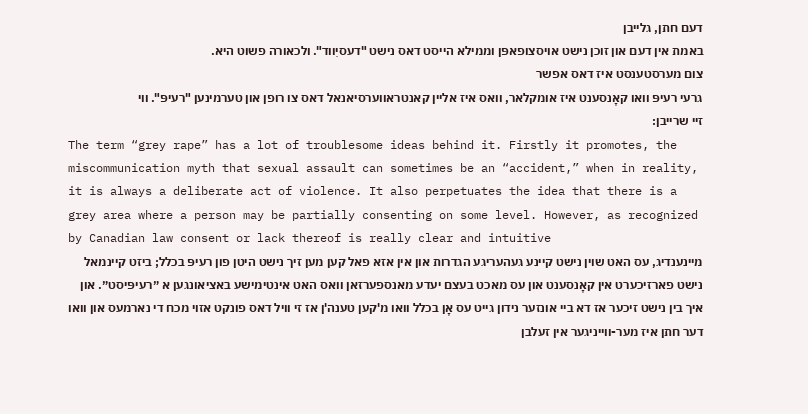דעם חתן, גלייבן
באמת אין דעם און זוכן נישט אויסצופאפּן וממילא הייסט דאס נישט "דעסיִווד". ולכאורה פשוט היא.
צום מערסטענסט איז דאס אפשר
גרעי רעיפּ וואו קאָנסענט איז אומקלאר, וואס איז אליין קאנטראווערסיאנאל דאס צו רופן און טערמינען "רעיפּ". ווי
זיי שרייבן:
The term “grey rape” has a lot of troublesome ideas behind it. Firstly it promotes, the miscommunication myth that sexual assault can sometimes be an “accident,” when in reality, it is always a deliberate act of violence. It also perpetuates the idea that there is a grey area where a person may be partially consenting on some level. However, as recognized by Canadian law consent or lack thereof is really clear and intuitive
מיינענדיג, עס האט שוין נישט קיינע געהעריגע הגדרות און אין אזא פאל קען מען זיך נישט היטן פון רעיפּ בכלל; ביזט קיינמאל נישט פארזיכערט אין קאָנסענט און עס מאכט בעצם יעדע מאנספערזאן וואס האט אינטימישע באציאונגען א ״רעיפּיסט״. און איך בין נישט זיכער אז דא ביי אונזער נידון גייט עס אָן בכלל וואו מ'קען טענה'ן אז זי וויל דאס פונקט אזוי מכח די נארמעס און וואו דער חתן איז מער-ווייניגער אין זעלבן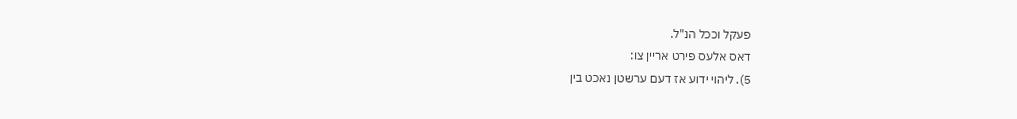פעקל וככל הנ"ל.
דאס אלעס פירט אריין צו:
5). ליהוי ידוע אז דעם ערשטן נאכט בין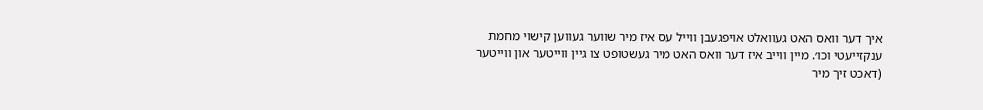איך דער וואס האט געוואלט אויפגעבן ווייל עס איז מיר שווער געווען קישוי מחמת ענקזייעטי וכו׳. מיין ווייב איז דער וואס האט מיר געשטופט צו גיין ווייטער און ווייטער
(דאכט זיך מיר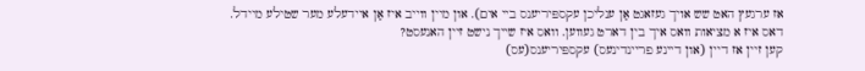אז ערגעץ האט שש אויך געזאגט אַן ענליכן עקספּיריענס ביי אים). און מיין ווייב איז אַן איידעלע מער שטילע מיידל. דאס איז א מציאות וואס איך בין דארט געווען. וואס איז שייך נישט זיין האנעסט?
קען זיין אז דיין (און דיינע פריינדינעס) עקספּיריענס(עס)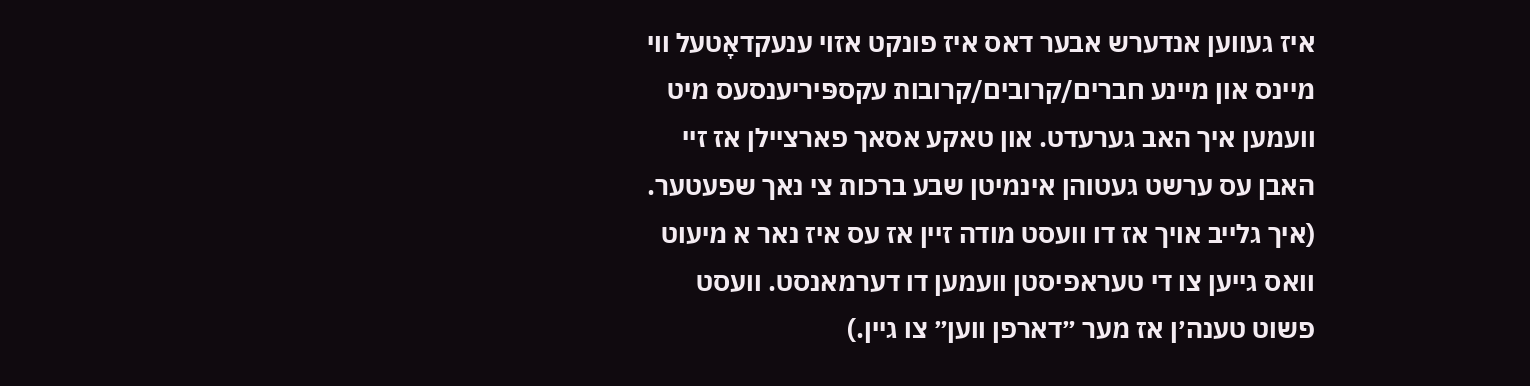איז געווען אנדערש אבער דאס איז פונקט אזוי ענעקדאָטעל ווי מיינס און מיינע חברים/קרובים/קרובות עקספּיריענסעס מיט וועמען איך האב גערעדט. און טאקע אסאך פארציילן אז זיי האבן עס ערשט געטוהן אינמיטן שבע ברכות צי נאך שפעטער. (איך גלייב אויך אז דו וועסט מודה זיין אז עס איז נאר א מיעוט וואס גייען צו די טעראפיסטן וועמען דו דערמאנסט. וועסט פשוט טענה׳ן אז מער ״דארפן ווען״ צו גיין.)